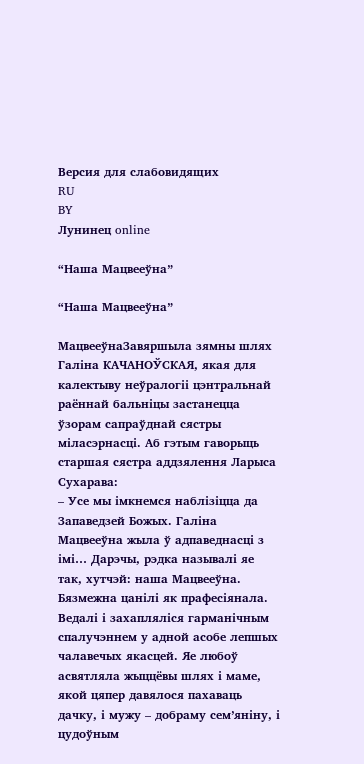Версия для слабовидящих
RU
BY
Лунинец online

“Наша Мацвееўна”

“Наша Мацвееўна”

МацвееўнаЗавяршыла зямны шлях Галіна КАЧАНОЎСКАЯ, якая для калектыву неўралогіі цэнтральнай раённай бальніцы застанецца ўзорам сапраўднай сястры міласэрнасці. Аб гэтым гаворыць старшая сястра аддзялення Ларыса Сухарава:
– Усе мы імкнемся наблізіцца да Запаведзей Божых. Галіна Мацвееўна жыла ў адпаведнасці з імі… Дарэчы, рэдка называлі яе так, хутчэй: наша Мацвееўна. Бязмежна цанілі як прафесіянала. Ведалі і захапляліся гарманічным спалучэннем у адной асобе лепшых чалавечых якасцей. Яе любоў асвятляла жыццёвы шлях і маме, якой цяпер давялося пахаваць дачку, і мужу – добраму сем’яніну, і цудоўным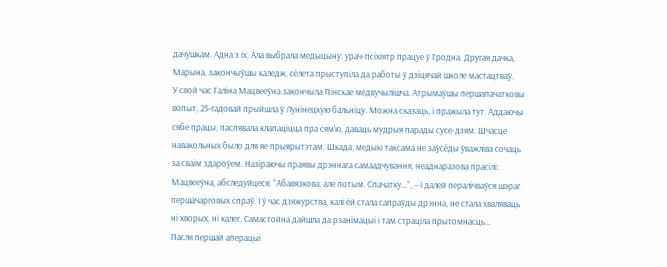дачушкам. Адна з іх, Ала выбрала медыцыну: урач-псіхіятр працуе ў Гродна. Другая дачка, Марына, закончыўшы каледж, сёлета прыступіла да работы ў дзіцячай школе мастацтваў.
У свой час Галіна Мацвееўна закончыла Пінскае медвучылішча. Атрымаўшы першапачатковы вопыт, 25-гадовай прыйшла ў Лунінецкую бальніцу. Можна сказаць, і пражыла тут. Аддаючы сябе працы, паспявала клапаціцца пра сям’ю, даваць мудрыя парады сусе-дзям. Шчасце навакольных было для яе прыярытэтам. Шкада, медыкі таксама не заўсёды ўважліва сочаць за сваім здароўем. Назіраючы праявы дрэннага самаадчування, неаднаразова прасілі: Мацвееўна, абследуйцеся. “Абавязкова, але потым. Спачатку…”, – і далей пералічваўся шэраг першачарговых спраў. І ў час дзяжурства, калі ёй стала сапраўды дрэнна, не стала хваляваць ні хворых, ні калег. Самастойна дайшла да рэанімацыі і там страціла прытомнасць…
Пасля першай аперацыі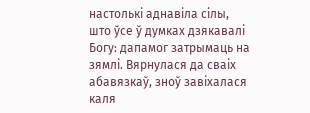настолькі аднавіла сілы, што ўсе ў думках дзякавалі Богу: дапамог затрымаць на зямлі. Вярнулася да сваіх абавязкаў, зноў завіхалася каля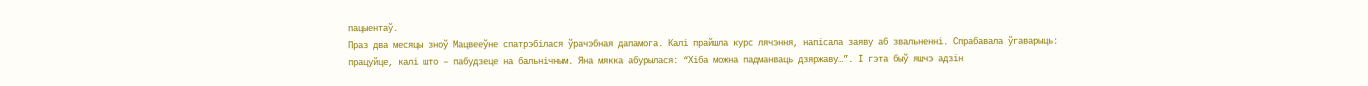пацыентаў.
Праз два месяцы зноў Мацвееўне спатрэбілася ўрачэбная дапамога. Калі прайшла курс лячэння, напісала заяву аб звальненні. Спрабавала ўгаварыць: працуйце, калі што – пабудзеце на бальнічным. Яна мякка абурылася: “Хіба можна падманваць дзяржаву…”. І гэта быў яшчэ адзін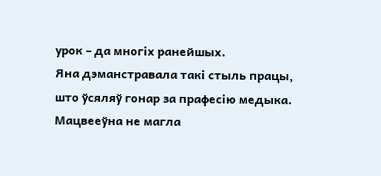урок – да многіх ранейшых.
Яна дэманстравала такі стыль працы, што ўсяляў гонар за прафесію медыка. Мацвееўна не магла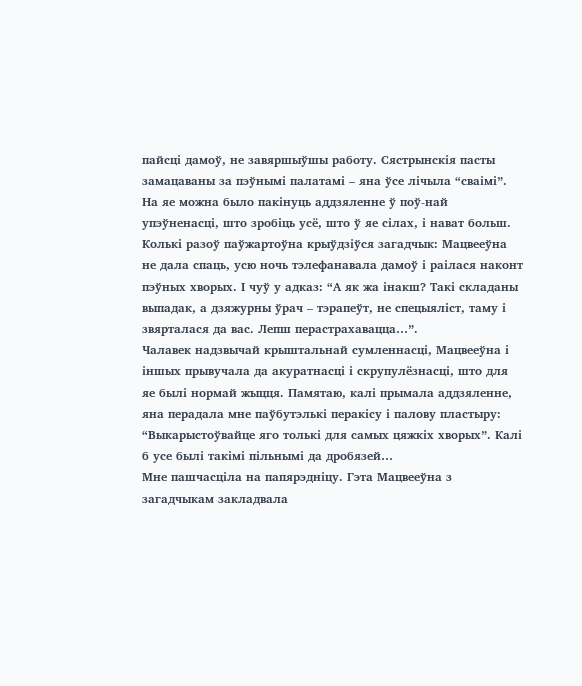пайсці дамоў, не завяршыўшы работу. Сястрынскія пасты замацаваны за пэўнымі палатамі – яна ўсе лічыла “сваімі”. На яе можна было пакінуць аддзяленне ў поў-най упэўненасці, што зробіць усё, што ў яе сілах, і нават больш. Колькі разоў паўжартоўна крыўдзіўся загадчык: Мацвееўна не дала спаць, усю ночь тэлефанавала дамоў і раілася наконт пэўных хворых. І чуў у адказ: “А як жа інакш? Такі складаны выпадак, а дзяжурны ўрач – тэрапеўт, не спецыяліст, таму і звярталася да вас. Лепш перастрахавацца…”.
Чалавек надзвычай крыштальнай сумленнасці, Мацвееўна і іншых прывучала да акуратнасці і скрупулёзнасці, што для яе былі нормай жыцця. Памятаю, калі прымала аддзяленне, яна перадала мне паўбутэлькі перакісу і палову пластыру: “Выкарыстоўвайце яго толькі для самых цяжкіх хворых”. Калі б усе былі такімі пільнымі да дробязей…
Мне пашчасціла на папярэдніцу. Гэта Мацвееўна з загадчыкам закладвала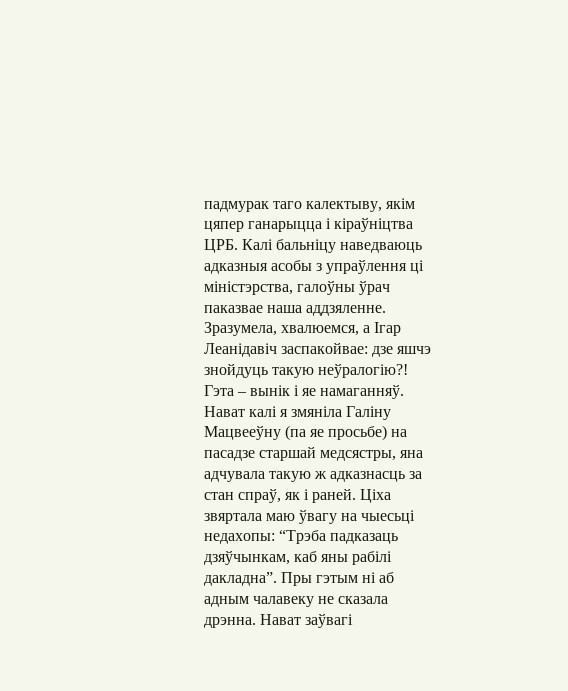падмурак таго калектыву, якім цяпер ганарыцца і кіраўніцтва ЦРБ. Калі бальніцу наведваюць адказныя асобы з упраўлення ці міністэрства, галоўны ўрач паказвае наша аддзяленне. Зразумела, хвалюемся, а Ігар Леанідавіч заспакойвае: дзе яшчэ знойдуць такую неўралогію?! Гэта – вынік і яе намаганняў. Нават калі я змяніла Галіну Мацвееўну (па яе просьбе) на пасадзе старшай медсястры, яна адчувала такую ж адказнасць за стан спраў, як і раней. Ціха звяртала маю ўвагу на чыесьці недахопы: “Трэба падказаць дзяўчынкам, каб яны рабілі дакладна”. Пры гэтым ні аб адным чалавеку не сказала дрэнна. Нават заўвагі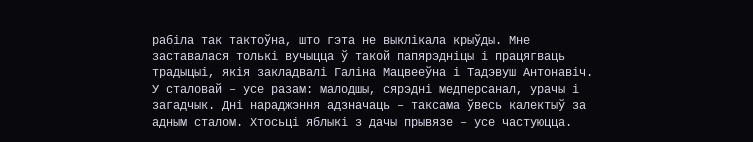рабіла так тактоўна, што гэта не выклікала крыўды. Мне заставалася толькі вучыцца ў такой папярэдніцы і працягваць традыцыі, якія закладвалі Галіна Мацвееўна і Тадэвуш Антонавіч. У сталовай – усе разам: малодшы, сярэдні медперсанал, урачы і загадчык. Дні нараджэння адзначаць – таксама ўвесь калектыў за адным сталом. Хтосьці яблыкі з дачы прывязе – усе частуюцца.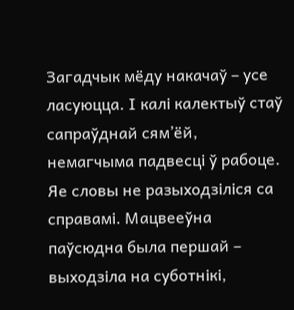Загадчык мёду накачаў – усе ласуюцца. І калі калектыў стаў сапраўднай сям’ёй, немагчыма падвесці ў рабоце.
Яе словы не разыходзіліся са справамі. Мацвееўна паўсюдна была першай – выходзіла на суботнікі,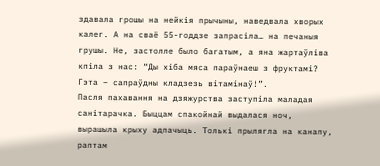здавала грошы на нейкія прычыны, наведвала хворых калег. А на сваё 55-годдзе запрасіла… на печаныя грушы. Не, застолле было багатым, а яна жартаўліва кпіла з нас: “Ды хіба мяса параўнаеш з фруктамі? Гэта – сапраўдны кладзезь вітамінаў!”.
Пасля пахавання на дзяжурства заступіла маладая санітарачка. Быццам спакойнай выдалася ноч, вырашыла крыху адпачыць. Толькі прылягла на канапу, раптам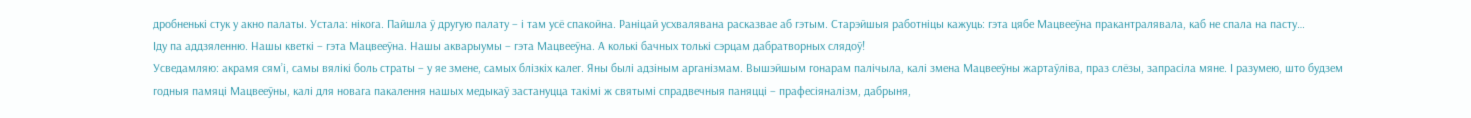дробненькі стук у акно палаты. Устала: нікога. Пайшла ў другую палату – і там усё спакойна. Раніцай усхвалявана расказвае аб гэтым. Старэйшыя работніцы кажуць: гэта цябе Мацвееўна пракантралявала, каб не спала на пасту…
Іду па аддзяленню. Нашы кветкі – гэта Мацвееўна. Нашы акварыумы – гэта Мацвееўна. А колькі бачных толькі сэрцам дабратворных слядоў!
Усведамляю: акрамя сям’і, самы вялікі боль страты – у яе змене, самых блізкіх калег. Яны былі адзіным арганізмам. Вышэйшым гонарам палічыла, калі змена Мацвееўны жартаўліва, праз слёзы, запрасіла мяне. І разумею, што будзем годныя памяці Мацвееўны, калі для новага пакалення нашых медыкаў застануцца такімі ж святымі спрадвечныя паняцці – прафесіяналізм, дабрыня,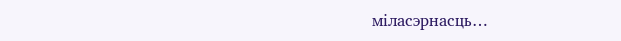міласэрнасць…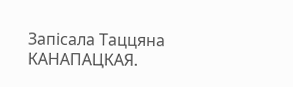Запісала Таццяна КАНАПАЦКАЯ.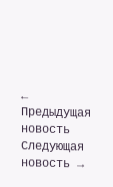← Предыдущая новость Следующая новость →